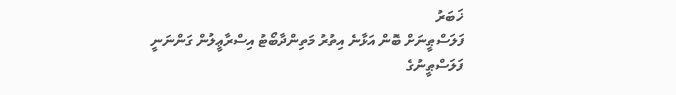ޚަބަރު
ފަލަސްޠީނަށް ބޮން އަޅާނެ އިތުރު މަތިންދާބޯޓު އިސްރާޢީލުން ގަންނަނީ
ފަލަސްޠީނުގެ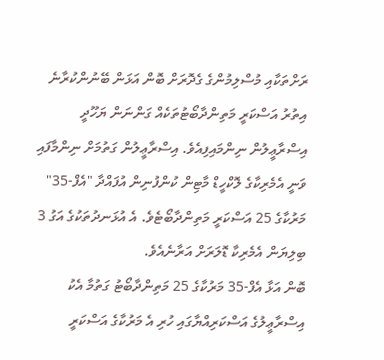ރަށްތަކާއި މުސްލިމުންގެ ގެދޮރަށް ބޮން އަޅަން ބޭނުންކުރާނެ އިތުރު އަސްކަރީ މަތިންދާބޯޓުތަކެއް ގަންނަން ޔަހޫދީ އިސްރާޢީލުން ނިންމައިފިއެވެ. އިސްރާޢީލުން ގަތުމަށް ނިންމާފައި ވަނީ އެމެރިކާގެ ލޮކްހީޑް މާޓިން ކުންފުނިން އުފައްދާ "އެފް-35" މަރުކާގެ 25 އަސްކަރީ މަތިންދާބޯޓެވެ. އެ އުޅަނދުތަކުގެ އަގު 3 ބިލިޔަން އެމެރިކާ ޑޮލަރަށް އަރާނެއެވެ.
ބޮން އަޅާ އެފް-35 މަރުކާގެ 25 މަތިންދާބޯޓު ގަތުމާ އެކު އިސްރާޢީލުގެ އަސްކަރިއްޔާގައި ހުރި އެ މަރުކާގެ އަސްކަރީ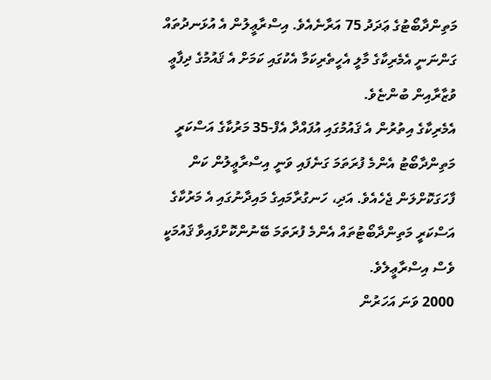މަތިންދާބޯޓުގެ ޢަދަދު 75 އަރާނެއެވެ. އިސްރާޢީލުން އެ އުޅަނދުތައް ގަންނަނީ އެމެރިކާގެ މާލީ އެހީތެރިކަމާ އެކުގައި ކަމަށް އެ ޤައުމުގެ ދިފާޢީ ވުޒާރާއިން ބުންޏެވެ.
އެމެރިކާގެ އިތުރުން އެ ޤައުމުގައި އުފައްދާ އެފް-35 މަރުކާގެ އަސްކަރީ މަތިންދާބޯޓު އެންމެ ފުރަތަމަ ގަނެފައި ވަނީ އިސްރާޢީލުން ކަން ފާހަގަކޮށްލަން ޖެހެއެވެ. އަދި، ހަނގުރާމައިގެ މައިދާނުގައި އެ މަރުކާގެ އަސްކަރީ މަތިންދާބޯޓުތައް އެންމެ ފުރަތަމަ ބޭނުންކޮށްފައިވާ ޤައުމަކީ ވެސް އިސްރާޢީލެވެ.
2000 ވަނަ އަހަރުން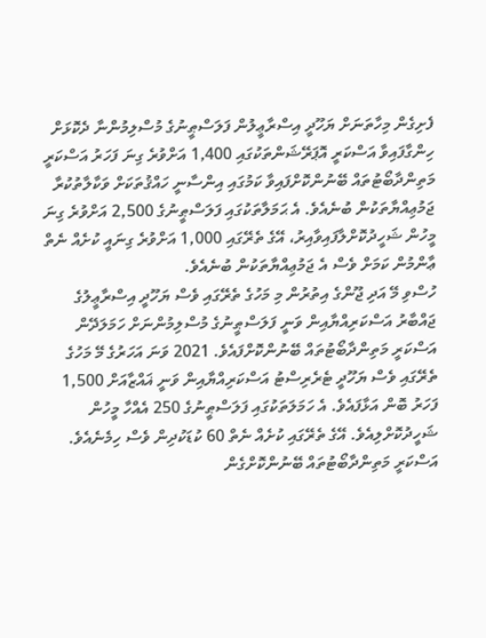ފެށިގެން މިހާތަނަށް ޔަހޫދީ އިސްރާޢީލުން ފަލަސްޠީނުގެ މުސްލިމުންނާ ދެކޮޅަށް ހިންގާފައިވާ އަސްކަރީ އޮޕަރޭޝަންތަކުގައި 1,400 އަށްވުރެ ގިނަ ފަހަރު އަސްކަރީ މަތިންދާބޯޓުތައް ބޭނުންކޮށްފައިވާ ކަމުގައި އިންސާނީ ހައްޤުތަކަށް ވަކާލާތުކުރާ ޖަމުޢިއްޔާތަކުން ބުނެއެވެ. އެ ޙަމަލާތަކުގައި ފަލަސްޠީނުގެ 2,500 އަށްވުރެ ގިނަ މީހުން ޝަހީދުކޮށްލާފައިވާއިރު، އޭގެ ތެރޭގައި 1,000 އަށްވުރެ ގިނައީ ކުށެއް ނެތް ޢާންމުން ކަމަށް ވެސް އެ ޖަމުޢިއްޔާތަކުން ބުނެއެވެ.
ހުސްވި މޭ އަދި ޖޫންގެ އިތުރުން މި މަހުގެ ތެރޭގައި ވެސް ޔަހޫދީ އިސްރާޢީލުގެ ޖައްބާރު އަސްކަރިއްޔާއިން ވަނީ ފަލަސްޠީނުގެ މުސްލިމުންނަށް ހަމަލަދޭން އަސްކަރީ މަތިންދާބޯޓުތައް ބޭނުންކޮށްފައެވެ. 2021 ވަނަ އަހަރުގެ މޭ މަހުގެ ތެރޭގައި ވެސް ޔަހޫދީ ޓެރެރިސްޓު އަސްކަރިއްޔާއިން ވަނީ ޣައްޒާއަށް 1,500 ފަހަރު ބޮން އަޅާފައެވެ. އެ ހަމަލަތަކުގައި ފަލަސްޠީނުގެ 250 އެއްހާ މީހުން ޝަހީދުކޮށްލިއެވެ. އޭގެ ތެރޭގައި ކުށެއް ނެތް 60 ކުޑަކުދިން ވެސް ހިމެނެއެވެ.
އަސްކަރީ މަތިންދާބޯޓުތައް ބޭނުންކޮށްގެން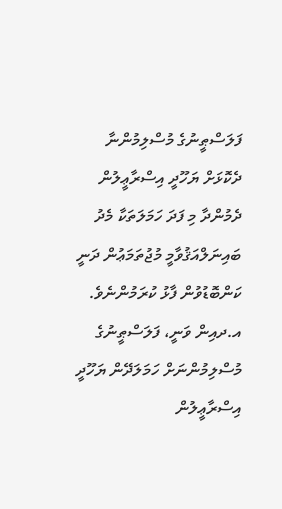ފަލަސްޠީނުގެ މުސްލިމުންނާ ދެކޮޅަށް ޔަހޫދީ އިސްރާޢީލުން ދެމުންދާ މި ފަދަ ހަމަލަތަކާ މެދު ބައިނަލްއަޤުވާމީ މުޖުތަމަޢުން ދަނީ ކަންބޮޑުވުން ފާޅު ކުރަމުންނެވެ. އ.ދއިން ވަނީ، ފަލަސްޠީނުގެ މުސްލިމުންނަށް ހަމަލަދޭން ޔަހޫދީ އިސްރާޢީލުން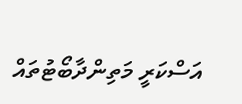އަސްކަރީ މަތިންދާބޯޓުތައް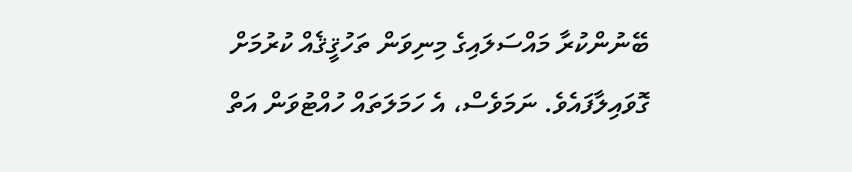ބޭނުންކުރާ މައްސަލައިގެ މިނިވަން ތަހުޤީޤެއް ކުރުމަށް ގޮވައިލާފައެވެ. ނަމަވެސް، އެ ހަމަލަތައް ހުއްޓުވަން އަތް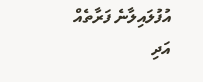އުފުލައިލާނެ ފަރާތެއް އަދި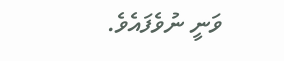ވަނީ ނުވެފައެވެ.